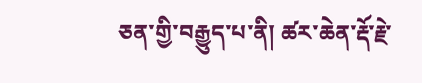ཅན་གྱི་བརྒྱུད་པ་ནི། ཚར་ཆེན་རྡོ་རྗེ་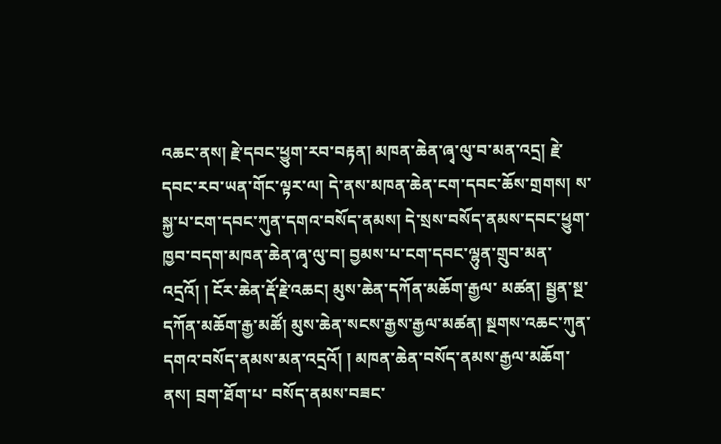འཆང་ནས། རྗེ་དབང་ཕྱུག་རབ་བརྟན། མཁན་ཆེན་ཞྭ་ལུ་བ་མན་འདྲ། རྗེ་དབང་རབ་ཡན་གོང་ལྟར་ལ། དེ་ནས་མཁན་ཆེན་ངག་དབང་ཆོས་གྲགས། ས་ སྐྱ་པ་ངག་དབང་ཀུན་དགའ་བསོད་ནམས། དེ་སྲས་བསོད་ནམས་དབང་ཕྱུག་ཁྱབ་བདག་མཁན་ཆེན་ཞྭ་ལུ་བ། བྱམས་པ་ངག་དབང་ལྷུན་གྲུབ་མན་འདྲའོ། ། ངོར་ཆེན་རྡོ་རྗེ་འཆང། མུས་ཆེན་དཀོན་མཆོག་རྒྱལ་ མཚན། སྦྱན་སྔ་དཀོན་མཆོག་རྒྱ་མཚོ། མུས་ཆེན་སངས་རྒྱས་རྒྱལ་མཚན། སྔགས་འཆང་ཀུན་དགའ་བསོད་ནམས་མན་འདྲའོ། ། མཁན་ཆེན་བསོད་ནམས་རྒྱལ་མཆོག་ནས། བྲག་ཐོག་པ་ བསོད་ནམས་བཟང་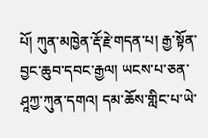པོ། ཀུན་མཁྱེན་རྡོ་རྗེ་གདན་པ། རྒྱ་སྟོན་བྱང་ཆུབ་དབང་རྒྱལ། ཡངས་པ་ཅན་ཤཱཀྱ་ཀུན་དགའ། དམ་ཆོས་གླིང་པ་ཡེ་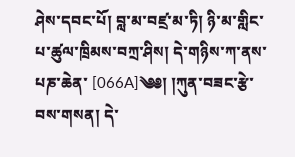ཤེས་དབང་པོ། བླ་མ་བཛྲ་མ་ཏི། ཉི་མ་གླིང་པ་ཚུལ་ཁྲིམས་བཀྲ་ཤིས། དེ་གཉིས་ཀ་ནས་པཎ་ཆེན་ [066A]༄༅། །ཀུན་བཟང་རྩེ་བས་གསན། དེ་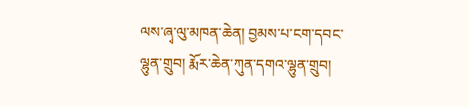ལས་ཞྭ་ལུ་མཁན་ཆེན། བྱམས་པ་ངག་དབང་ལྷུན་གྲུབ། རྨོར་ཆེན་ཀུན་དགའ་ལྷུན་གྲུབ།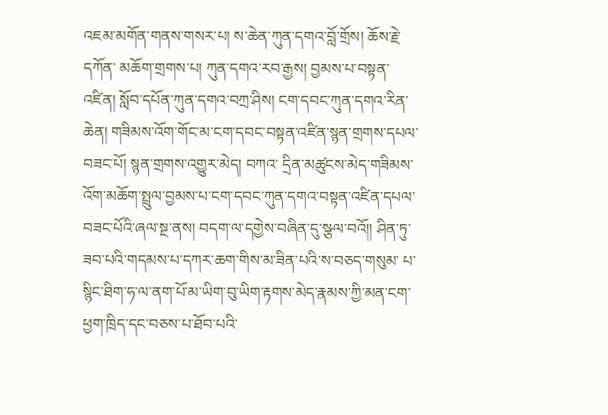འཇམ་མགོན་གནས་གསར་པ། ས་ཆེན་ཀུན་དགའ་བློ་གྲོས། ཆོས་རྗེ་དཀོན་ མཆོག་གྲགས་པ། ཀུན་དགའ་རབ་རྒྱས། བྱམས་པ་བསྟན་འཛིན། སློབ་དཔོན་ཀུན་དགའ་བཀྲ་ཤིས། ངག་དབང་ཀུན་དགའ་རིན་ཆེན། གཟིམས་འོག་གོང་མ་ངག་དབང་བསྟན་འཛིན་སྙན་གྲགས་དཔལ་བཟང་པོ། སྙན་གྲགས་འགྱུར་མེད། བཀའ་ དྲིན་མཚུངས་མེད་གཟིམས་འོག་མཆོག་སྤྲུལ་བྱམས་པ་ངག་དབང་ཀུན་དགའ་བསྟན་འཛིན་དཔལ་བཟང་པོའི་ཞལ་སྔ་ནས། བདག་ལ་དགྱེས་བཞིན་དུ་སྩལ་བའོ།། ཤིན་ཏུ་ཟབ་པའི་གདམས་པ་དཀར་ཆག་གིས་མ་ཟིན་པའི་ས་བཅད་གསུམ་ པ་སྙིང་ཐིག་ཧ་ལ་ནག་པོ་མ་ཡིག་བུ་ཡིག་རྟགས་མེད་རྣམས་ཀྱི་མན་ངག་ཕྱག་ཁྲིད་དང་བཅས་པ་ཐོབ་པའི་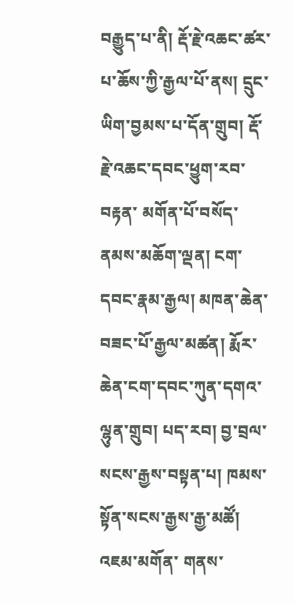བརྒྱུད་པ་ནི། རྡོ་རྗེ་འཆང་ཚར་པ་ཆོས་ཀྱི་རྒྱལ་པོ་ནས། དྲུང་ཡིག་བྱམས་པ་དོན་གྲུབ། རྡོ་རྗེ་འཆང་དབང་ཕྱུག་རབ་བརྟན་ མགོན་པོ་བསོད་ནམས་མཆོག་ལྡན། ངག་དབང་རྣམ་རྒྱལ། མཁན་ཆེན་བཟང་པོ་རྒྱལ་མཚན། རྨོར་ཆེན་ངག་དབང་ཀུན་དགའ་ལྷུན་གྲུབ། པད་རབ། བྱ་བྲལ་སངས་རྒྱས་བསྟན་པ། ཁམས་སྟོན་སངས་རྒྱས་རྒྱ་མཚོ། འཇམ་མགོན་ གནས་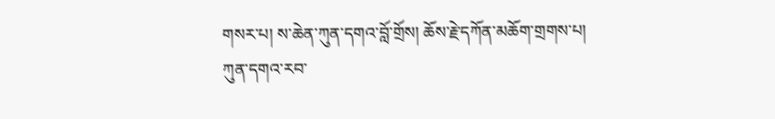གསར་པ། ས་ཆེན་ཀུན་དགའ་བློ་གྲོས། ཆོས་རྗེ་དཀོན་མཆོག་གྲགས་པ། ཀུན་དགའ་རབ་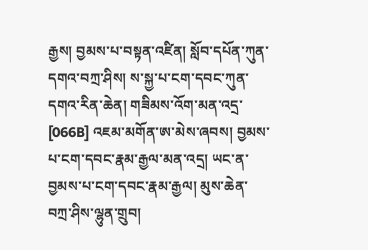རྒྱས། བྱམས་པ་བསྟན་འཛིན། སློབ་དཔོན་ཀུན་དགའ་བཀྲ་ཤིས། ས་སྐྱ་པ་ངག་དབང་ཀུན་དགའ་རིན་ཆེན། གཟིམས་འོག་མན་འདྲ་ [066B] འཇམ་མགོན་ཨ་མེས་ཞབས། བྱམས་པ་ངག་དབང་རྣམ་རྒྱལ་མན་འདྲ། ཡང་ན་བྱམས་པ་ངག་དབང་རྣམ་རྒྱལ། མུས་ཆེན་བཀྲ་ཤིས་ལྷུན་གྲུབ།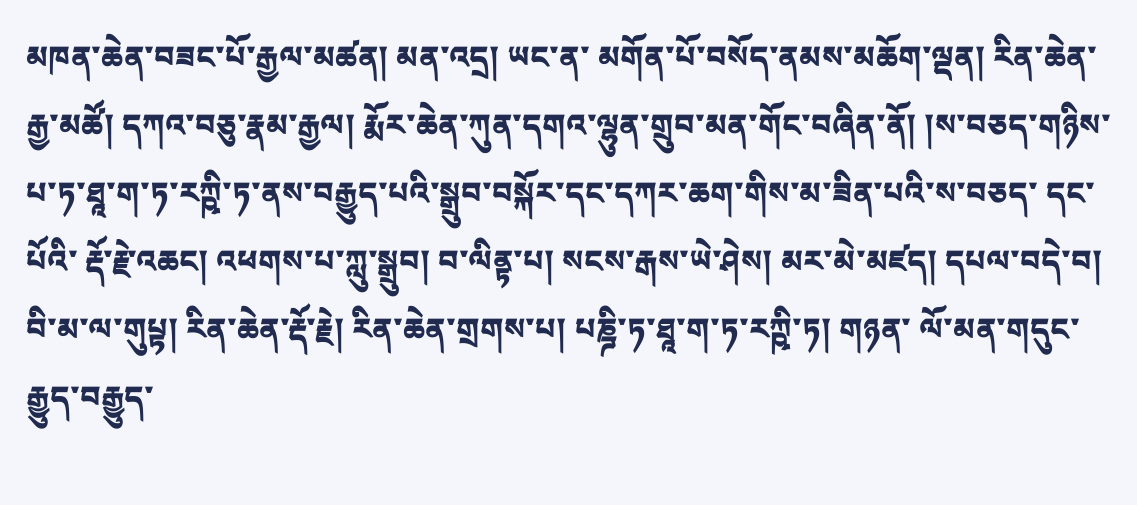མཁན་ཆེན་བཟང་པོ་རྒྱལ་མཚན། མན་འདྲ། ཡང་ན་ མགོན་པོ་བསོད་ནམས་མཆོག་ལྡན། རིན་ཆེན་རྒྱ་མཚོ། དཀའ་བཅུ་རྣམ་རྒྱལ། རྨོར་ཆེན་ཀུན་དགའ་ལྷུན་གྲུབ་མན་གོང་བཞིན་ནོ། །ས་བཅད་གཉིས་པ་ཏ་ཐཱ་ག་ཏ་རཀྵི་ཏ་ནས་བརྒྱུད་པའི་སྒྲུབ་བསྐོར་དང་དཀར་ཆག་གིས་མ་ཟིན་པའི་ས་བཅད་ དང་པོའི་ རྡོ་རྗེ་འཆང། འཕགས་པ་ཀླུ་སྒྲུབ། བ་ལིནྟ་པ། སངས་རྒས་ཡེ་ཤེས། མར་མེ་མཛད། དཔལ་བདེ་བ། བི་མ་ལ་གུཔྟ། རིན་ཆེན་རྡོ་རྗེ། རིན་ཆེན་གྲགས་པ། པཎྜི་ཏ་ཐཱ་ག་ཏ་རཀྵི་ཏ། གཉན་ ལོ་མན་གདུང་རྒྱུད་བརྒྱུད་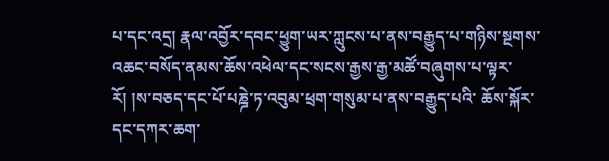པ་དང་འདྲ། རྣལ་འབྱོར་དབང་ཕྱུག་ཡར་ཀླུངས་པ་ནས་བརྒྱུད་པ་གཉིས་སྔགས་འཆང་བསོད་ནམས་ཆོས་འཕེལ་དང་སངས་རྒྱས་རྒྱ་མཚོ་བཞུགས་པ་ལྟར་རོ། །ས་བཅད་དང་པོ་པཎྜེ་ཏ་འབུམ་ཕྲག་གསུམ་པ་ནས་བརྒྱུད་པའི་ ཆོས་སྐོར་དང་དཀར་ཆག་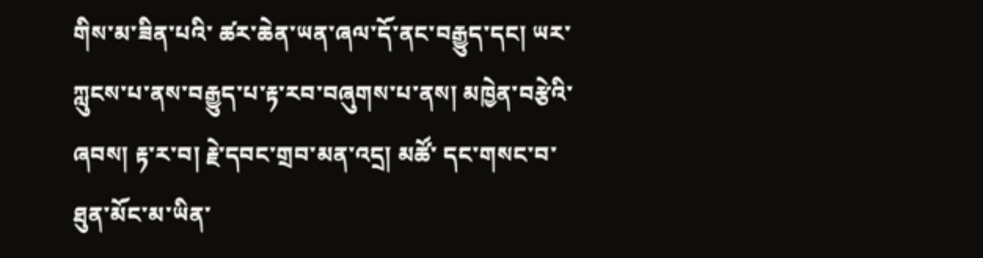གིས་མ་ཟིན་པའི་ ཚར་ཆེན་ཡན་ཞལ་དོ་ནང་བརྒྱུད་དང། ཡར་ཀླུངས་པ་ནས་བརྒྱུད་པ་རྟ་རབ་བཞུགས་པ་ནས། མཁྱེན་བརྩེའི་ཞབས། རྟ་ར་བ། རྗེ་དབང་གྲབ་མན་འདྲ། མཚོ་ དང་གསང་བ་ཐུན་མོང་མ་ཡིན་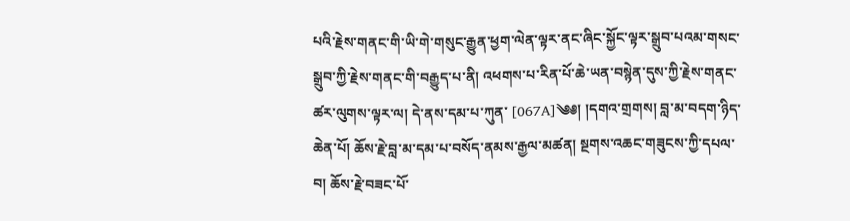པའི་རྗེས་གནང་གི་ཡི་གེ་གསུང་རྒྱུན་ཕྱག་ལེན་ལྟར་ནང་ཞིང་སྐྱོང་ལྟར་སྒྲུབ་པའམ་གསང་སྒྲུབ་ཀྱི་རྗེས་གནང་གི་བརྒྱུད་པ་ནི། འཕགས་པ་རིན་པོ་ཆེ་ཡན་བསྙེན་དུས་ཀྱི་རྗེས་གནང་ཚར་ལུགས་ལྟར་ལ། དེ་ནས་དམ་པ་ཀུན་ [067A]༄༅། །དགའ་གྲགས། བླ་མ་བདག་ཉིད་ཆེན་པོ། ཆོས་རྗེ་བླ་མ་དམ་པ་བསོད་ནམས་རྒྱལ་མཚན། སྔགས་འཆང་གཟུངས་ཀྱི་དཔལ་བ། ཆོས་རྗེ་བཟང་པོ་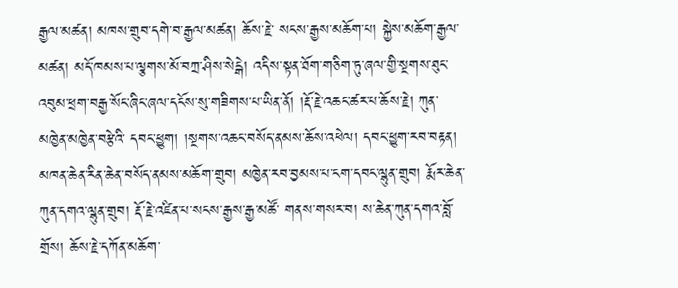རྒྱལ་མཚན། མཁས་གྲུབ་དགེ་བ་རྒྱལ་མཚན། ཆོས་རྗེ་ སངས་རྒྱས་མཆོག་པ། སྐྱེས་མཆོག་རྒྱལ་མཚན། མདོ་ཁམས་པ་ལྕགས་མོ་བཀྲ་ཤིས་སེངྒེ། འདིས་སྟན་ཐོག་གཅིག་ཏུ་ཞལ་གྱི་སྔགས་ཐུང་འབུམ་ཕྲག་བརྒྱ་སོང་ཞིང་ཞལ་དངོས་སུ་གཟིགས་པ་ཡིན་ནོ། །རྡོ་རྗེ་འཆང་ཚར་པ་ཆོས་རྗེ། ཀུན་མཁྱེན་མཁྱེན་བརྩེའི་ དབང་ཕྱུག། །སྔགས་འཆང་བསོད་ནམས་ཆོས་འཕེལ། དབང་ཕྱུག་རབ་བརྟན། མཁན་ཆེན་རིན་ཆེན་བསོད་ནམས་མཆོག་གྲུབ། མཁྱེན་རབ་བྱམས་པ་ངག་དབང་ལྷུན་གྲུབ། རྨོར་ཆེན་ཀུན་དགའ་ལྷུན་གྲུབ། རྡོ་རྗེ་འཛིན་པ་སངས་རྒྱས་རྒྱ་མཚོ་ གནས་གསར་བ། ས་ཆེན་ཀུན་དགའ་བློ་གྲོས། ཆོས་རྗེ་དཀོན་མཆོག་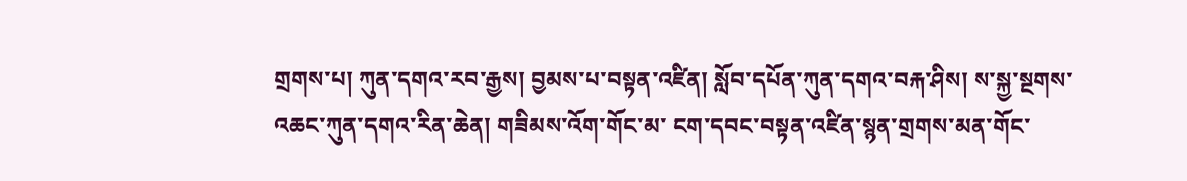གྲགས་པ། ཀུན་དགའ་རབ་རྒྱས། བྱམས་པ་བསྟན་འཛིན། སློབ་དཔོན་ཀུན་དགའ་བརྐ་ཤིས། ས་སྐྱ་སྔགས་འཆང་ཀུན་དགའ་རིན་ཆེན། གཟིམས་འོག་གོང་མ་ ངག་དབང་བསྟན་འཛིན་སྙན་གྲགས་མན་གོང་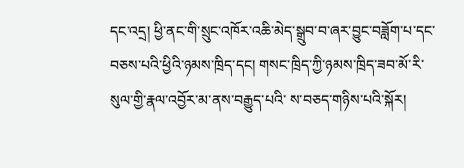དང་འདྲ། ཕྱི་ནང་གི་སྲུང་འཁོར་འཆི་མེད་སྒྲུབ་བ་ཞར་བྱུང་བཟློག་པ་དང་བཅས་པའི་ཕྱིའི་ཉམས་ཁྲིད་དང། གསང་ཁྲིད་ཀྱི་ཉམས་ཁྲིད་ཟབ་མོ་རི་སུལ་གྱི་རྣལ་འབྱོར་མ་ནས་བརྒྱུད་པའི་ ས་བཅད་གཉིས་པའི་སྐོར།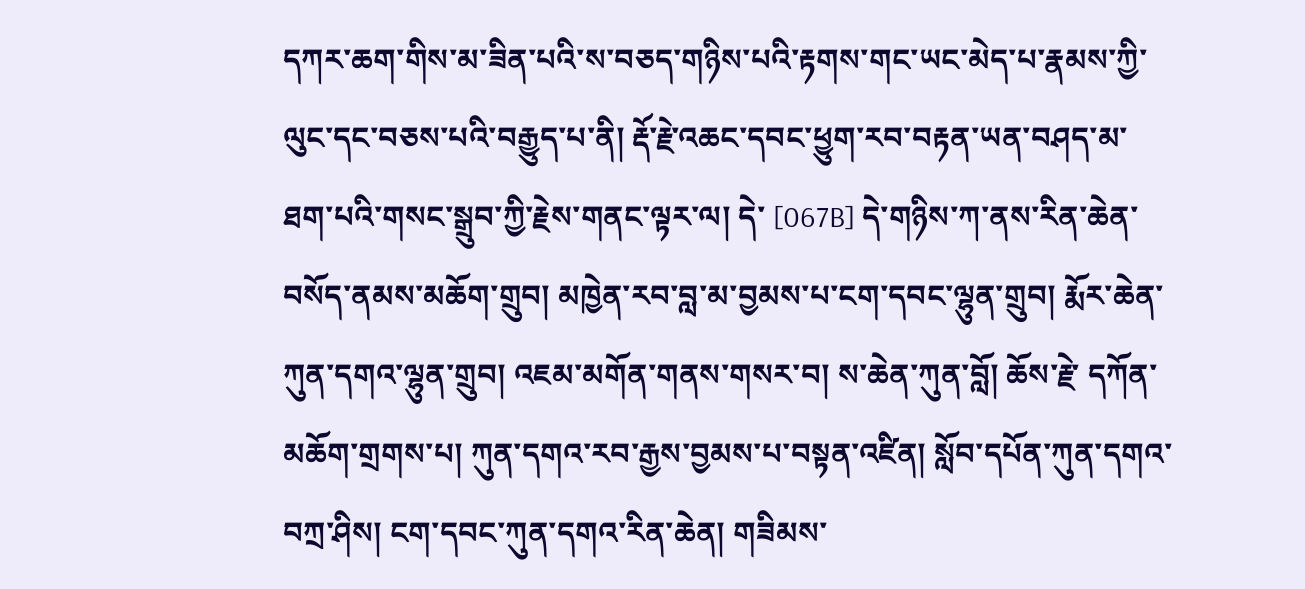དཀར་ཆག་གིས་མ་ཟིན་པའི་ས་བཅད་གཉིས་པའི་རྟགས་གང་ཡང་མེད་པ་རྣམས་ཀྱི་ལུང་དང་བཅས་པའི་བརྒྱུད་པ་ནི། རྡོ་རྗེ་འཆང་དབང་ཕྱུག་རབ་བརྟན་ཡན་བཤད་མ་ཐག་པའི་གསང་སྒྲུབ་ཀྱི་རྗེས་གནང་ལྟར་ལ། དེ་ [067B] དེ་གཉིས་ཀ་ནས་རིན་ཆེན་བསོད་ནམས་མཆོག་གྲུབ། མཁྱེན་རབ་བླ་མ་བྱམས་པ་ངག་དབང་ལྷུན་གྲུབ། རྨོར་ཆེན་ཀུན་དགའ་ལྷུན་གྲུབ། འཇམ་མགོན་གནས་གསར་བ། ས་ཆེན་ཀུན་བློ། ཆོས་རྗེ་ དཀོན་མཆོག་གྲགས་པ། ཀུན་དགའ་རབ་རྒྱས་བྱམས་པ་བསྟན་འཛིན། སློབ་དཔོན་ཀུན་དགའ་བཀྲ་ཤིས། ངག་དབང་ཀུན་དགའ་རིན་ཆེན། གཟིམས་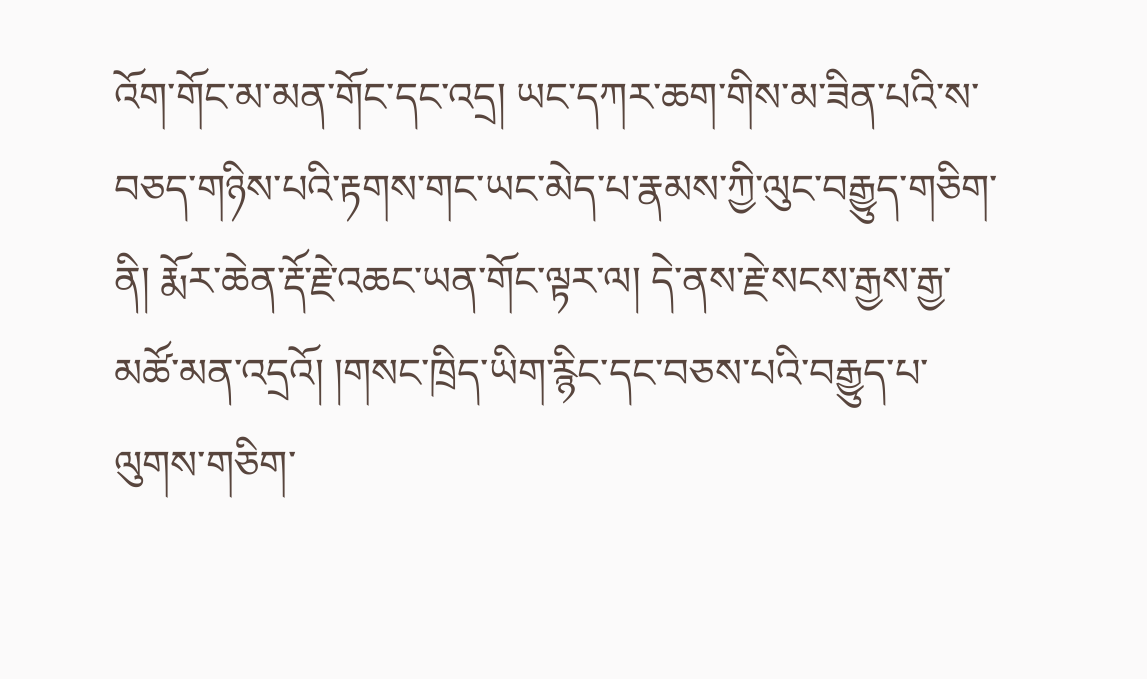འོག་གོང་མ་མན་གོང་དང་འདྲ། ཡང་དཀར་ཆག་གིས་མ་ཟིན་པའི་ས་ བཅད་གཉིས་པའི་རྟགས་གང་ཡང་མེད་པ་རྣམས་ཀྱི་ལུང་བརྒྱུད་གཅིག་ནི། རྨོར་ཆེན་རྡོ་རྗེ་འཆང་ཡན་གོང་ལྟར་ལ། དེ་ནས་རྗེ་སངས་རྒྱས་རྒྱ་མཚོ་མན་འདྲའོ། །གསང་ཁྲིད་ཡིག་རྙིང་དང་བཅས་པའི་བརྒྱུད་པ་ལུགས་གཅིག་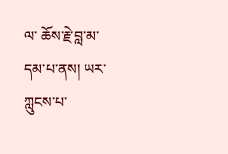ལ་ ཆོས་རྗེ་བླ་མ་དམ་པ་ནས། ཡར་ཀླུངས་པ་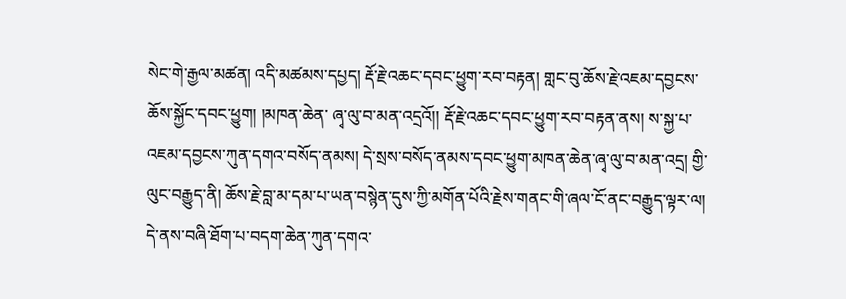སེང་གེ་རྒྱལ་མཚན། འདི་མཚམས་དཔྱད། རྡོ་རྗེ་འཆང་དབང་ཕྱུག་རབ་བརྟན། གླང་བུ་ཆོས་རྗེ་འཇམ་དབྱངས་ཆོས་སྐྱོང་དབང་ཕྱུག། །མཁན་ཆེན་ ཞྭ་ལུ་བ་མན་འདྲའོ།། རྡོ་རྗེ་འཆང་དབང་ཕྱུག་རབ་བརྟན་ནས། ས་སྐྱ་པ་འཇམ་དབྱངས་ཀུན་དགའ་བསོད་ནམས། དེ་སྲས་བསོད་ནམས་དབང་ཕྱུག་མཁན་ཆེན་ཞྭ་ལུ་བ་མན་འདྲ། གྱི་ལུང་བརྒྱུད་ནི། ཆོས་རྗེ་བླ་མ་དམ་པ་ཡན་བསྙེན་དུས་ཀྱི་མགོན་པོའི་རྗེས་གནང་གི་ཞལ་ངོ་ནང་བརྒྱུད་ལྟར་ལ། དེ་ནས་བཞི་ཐོག་པ་བདག་ཆེན་ཀུན་དགའ་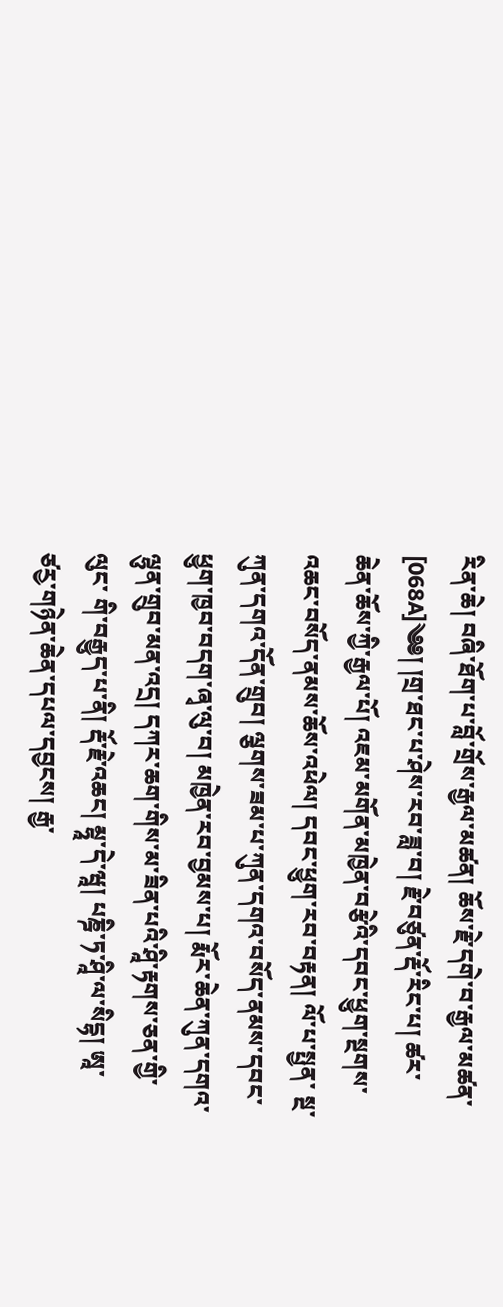རིན་ཆེ། བཞི་ཐོག་པ་བློ་གྲོས་རྒྱལ་མཚན། ཆོས་རྗེ་དགེ་བ་རྒྱལ་མཚན་ [068A]༄༅། །གྲ་ཐང་པ་ཤེས་རབ་ཟླ་བ། རྗེ་བཙུན་རྡོ་རིང་པ། ཚར་ཆེན་ཆོས་ཀྱི་རྒྱལ་པོ། འཇམ་མགོན་མཁྱེན་བརྩེའི་དབང་ཕྱུག་སྔགས་འཆང་བསོད་ནམས་ཆོས་འཕེལ། དབང་ཕྱུག་རབ་བརྟན། ལོ་པ་སྤྱན་ སྔ་ཀུན་དགའ་དོན་གྲུབ། ལྕགས་ཟམ་པ་ཀུན་དགའ་བསོད་ནམས་དབང་ཕྱུག་ཁྱབ་བདག་ཞྭ་ལུ་བ། མཁྱེན་རབ་བྱམས་པ། རྨོར་ཆེན་ཀུན་དགའ་ལྷུན་གྲུབ་མན་འདྲ། དཀར་ཆག་གིས་མ་ཟིན་པའི་ཤཱི་རྟགས་ཅན་གྱི་ལུང་ གི་བརྒྱུད་པ་ནི། རྡོ་རྗེ་འཆང། མྷཱ་དེ་ཝཱ། པཎྜི་ཏ་ཤཱི་ལ་སིདྷ། ཨཱ་ཙརྱ་གཉེན་ཆེན་དཔལ་དབྱངས། རྒྱ་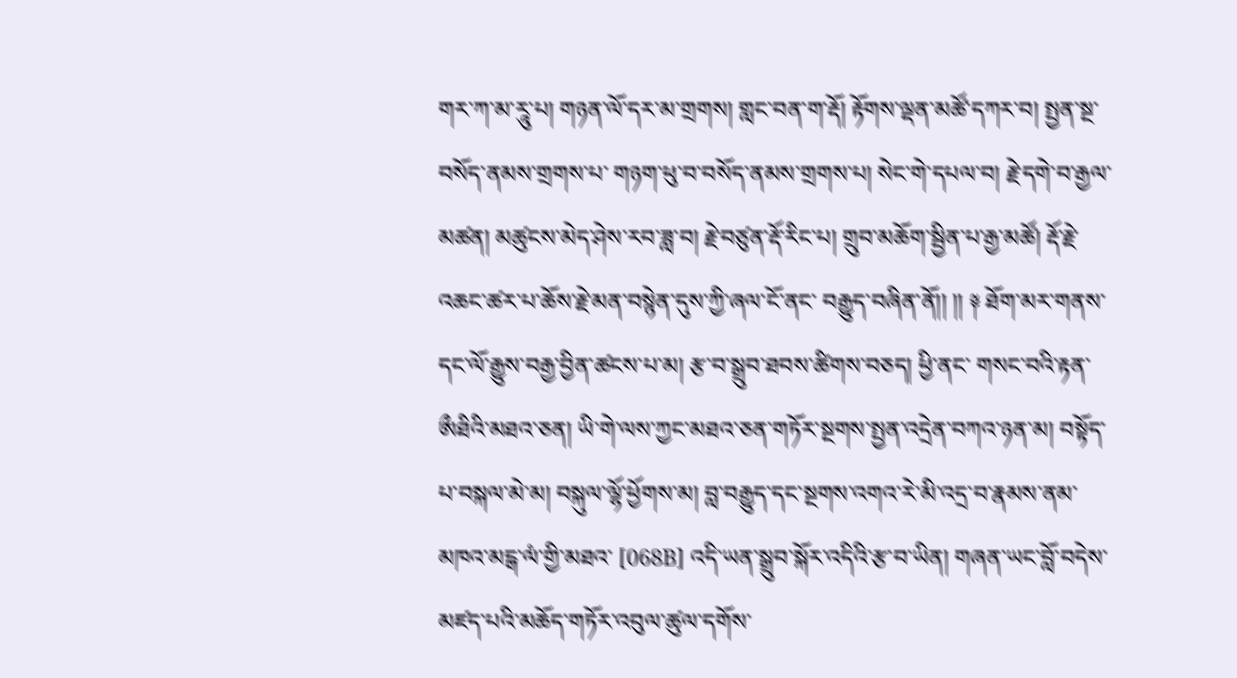གར་ཀ་མ་རཱུ་པ། གཉན་ལོ་དར་མ་གྲགས། གླང་བན་ག་རྡོ། རྟོགས་ལྡན་མཚོ་དཀར་བ། སྤྱན་སྔ་བསོད་ནམས་གྲགས་པ་ གཉག་ཕུ་བ་བསོད་ནམས་གྲགས་པ། སེང་གེ་དཔལ་བ། རྗེ་དགེ་བ་རྒྱལ་མཚན། མཚུངས་མེད་ཤེས་རབ་ཟླ་བ། རྗེ་བཙུན་རྡོ་རིང་པ། གྲུབ་མཆོག་སྦྱིན་པ་རྒྱ་མཚོ། རྡོ་རྗེ་འཆང་ཚར་པ་ཆོས་རྗེ་མན་བསྙེན་དུས་ཀྱི་ཞལ་ངོ་ནང་ བརྒྱུད་བཞིན་ནོ།། །། ༈ ཐོག་མར་གནས་དང་ལོ་རྒྱུས་བརྒྱ་བྱིན་ཚངས་པ་མ། རྩ་བ་སྒྲུབ་ཐབས་ཚིགས་བཅད། ཕྱི་ནང་ གསང་བའི་རྟན་ཨྀཐིའི་མཐའ་ཅན། ཡི་གེ་ལས་ཀྱང་མཐའ་ཅན་གཏོར་སྔགས་སྤྱན་འདྲེན་བཀའ་ཉན་མ། བསྟོད་པ་བསྐལ་མེ་མ། བསྐུལ་ལྷོ་ཕྱོགས་མ། བླ་བརྒྱུད་དང་སྔགས་འགའ་རེ་མི་འདྲ་བ་རྣམས་ནམ་མཁའ་མངྒ་ལཾ་གྱི་མཐའ་ [068B] འདི་ཡན་སྒྲུབ་སྐོར་འདིའི་རྩ་བ་ཡིན། གཞན་ཡང་བློ་བདེས་མཛད་པའི་མཆོད་གཏོར་འབུལ་ཚུལ་དགོས་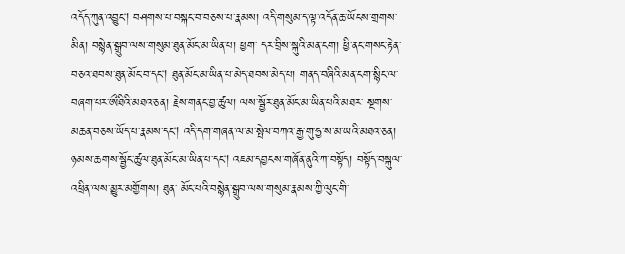འདོད་ཀུན་འབྱུང། བཤགས་པ་བསྐང་བ་བཅས་པ་རྣམས། འདི་གསུམ་ད་ལྟ་འདོན་ཆ་ཡོངས་གྲགས་མིན། བསྙེན་སྒྲུབ་ལས་གསུམ་ཐུན་མོང་མ་ཡིན་པ། ཕྱག་ དར་བྲིས་སྐུའི་མན་ངག། ཕྱི་ནང་གསང་རྟེན་བཅའ་ཐབས་ཐུན་མོང་བ་དང། ཐུན་མོང་མ་ཡིན་པ་མེད་ཐབས་མེད་པ། གནད་བཞིའི་མན་ངག་སྙིང་ལ་བཞག་པར་ཨྀཐིའི་མཐའ་ཅན། རྗེས་གནང་བྱ་ཚུལ། ལས་སྦྱོར་ཐུན་མོང་མ་ཡིན་པའི་མཐར་ སྔགས་མཆན་བཅས་ཡོད་པ་རྣམས་དང། འདི་དག་གཞན་ལ་མ་སྤེལ་བཀའ་རྒྱ་གུ་ཧྱ་ས་མ་ཡའི་མཐའ་ཅན། ཉམས་ཆགས་སྦྱོང་ཚུལ་ཐུན་མོང་མ་ཡིན་པ་དང། འཇམ་དབྱངས་གཞོན་ནུའི་ཀ་བསྟོད། བསྟོད་བསྐུལ་འཕྲིན་ལས་མྱུར་མགྱོགས། ཐུན་ མོང་པའི་བསྙེན་སྒྲུབ་ལས་གསུམ་རྣམས་ཀྱི་ལུང་གི་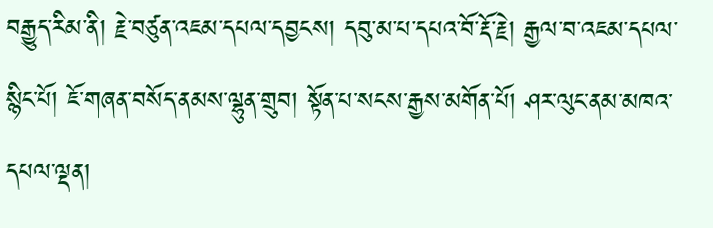བརྒྱུད་རིམ་ནི། རྗེ་བཙུན་འཇམ་དཔལ་དབྱངས། དབུ་མ་པ་དཔའ་བོ་རྡོ་རྗེ། རྒྱལ་བ་འཇམ་དཔལ་སྙིང་པོ། ཇོ་གཞན་བསོད་ནམས་ལྷུན་གྲུབ། སྟོན་པ་སངས་རྒྱས་མགོན་པོ། ཤར་ལུང་ནམ་མཁའ་ དཔལ་ལྡན།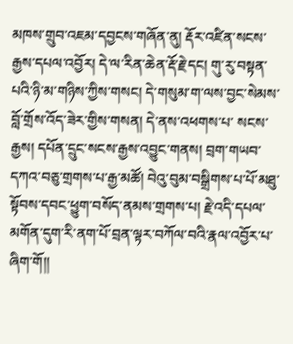མཁས་གྲུབ་འཇམ་དབྱངས་གཞོན་ནུ། རྡོར་འཛིན་སངས་རྒྱས་དཔལ་འབྱོར། དེ་ལ་རིན་ཆེན་རྡོ་རྗེ་དང། གུ་རུ་བསྟན་པའི་ཉི་མ་གཉིས་ཀྱིས་གསང། དེ་གསུམ་ག་ལས་བྱང་སེམས་བློ་གྲོས་འོད་ཟེར་གྱིས་གསན། དེ་ནས་འཕགས་པ་ སངས་རྒྱས། དཔོན་དྲུང་སངས་རྒྱས་འབྱུང་གནས། བྲག་གཡབ་དཀའ་བཅུ་གྲགས་པ་རྒྱ་མཚོ། བེའུ་བུམ་བསྒྲིགས་པ་པོ་མཐུ་སྟོབས་དབང་ཕྱུག་བསོད་ནམས་གྲགས་པ། རྗེ་འདི་དཔལ་མགོན་དུག་རི་ནག་པོ་བྲན་ལྟར་བཀོལ་བའི་རྣལ་འབྱོར་པ་ཞིག་གོ།།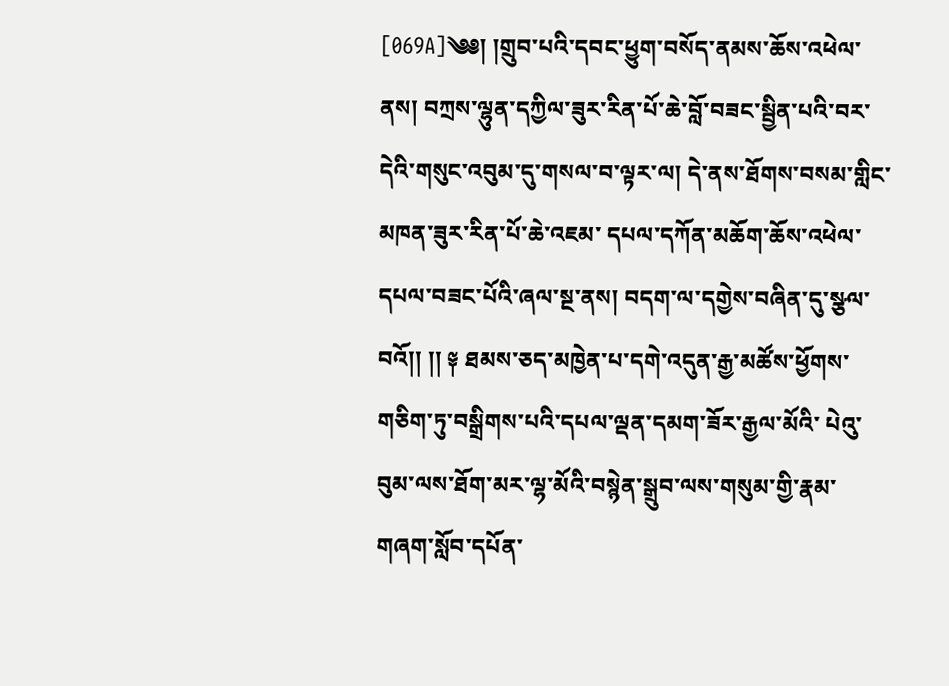[069A]༄༅། །གྲུབ་པའི་དབང་ཕྱུག་བསོད་ནམས་ཆོས་འཕེལ་ནས། བཀྲས་ལྷུན་དཀྱིལ་ཟུར་རིན་པོ་ཆེ་བློ་བཟང་སྦྱིན་པའི་བར་དེའི་གསུང་འབུམ་དུ་གསལ་བ་ལྟར་ལ། དེ་ནས་ཐོགས་བསམ་གླིང་མཁན་ཟུར་རིན་པོ་ཆེ་འཇམ་ དཔལ་དཀོན་མཆོག་ཆོས་འཕེལ་དཔལ་བཟང་པོའི་ཞལ་སྔ་ནས། བདག་ལ་དགྱེས་བཞིན་དུ་སྩལ་བའོ།། །། ༈ ཐམས་ཅད་མཁྱེན་པ་དགེ་འདུན་རྒྱ་མཚོས་ཕྱོགས་གཅིག་ཏུ་བསྒྲིགས་པའི་དཔལ་ལྡན་དམག་ཟོར་རྒྱལ་མོའི་ པེའུ་བུམ་ལས་ཐོག་མར་ལྷ་མོའི་བསྙེན་སྒྲུབ་ལས་གསུམ་གྱི་རྣམ་གཞག་སློབ་དཔོན་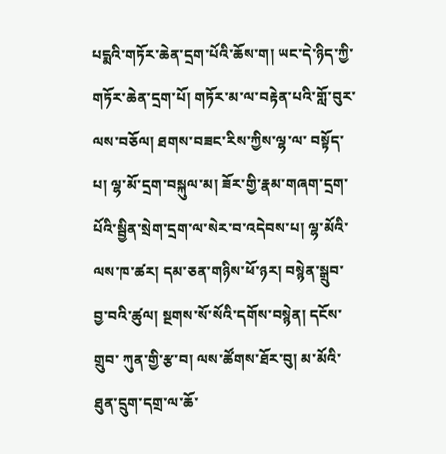པདྨའི་གཏོར་ཆེན་དྲག་པོའི་ཆོས་ག། ཡང་དེ་ཉིད་ཀྱི་གཏོར་ཆེན་དྲག་པོ། གཏོར་མ་ལ་བརྟེན་པའི་གློ་བུར་ལས་བཅོལ། ཐགས་བཟང་རིས་ཀྱིས་ལྷ་ལ་ བསྟོད་པ། ལྷ་མོ་དྲག་བསྐུལ་མ། ཟོར་གྱི་རྣམ་གཞག་དྲག་པོའི་སྦྱིན་སྲེག་དྲག་ལ་སེར་བ་འདེབས་པ། ལྷ་མོའི་ལས་ཁ་ཚར། དམ་ཅན་གཉིས་ཕོ་ཉར། བསྙེན་སྒྲུབ་བྱ་བའི་ཚུལ། སྔགས་སོ་སོའི་དགོས་བསྙེན། དངོས་གྲུབ་ ཀུན་གྱི་རྩ་བ། ལས་ཚོགས་ཐོར་བུ། མ་མོའི་ཐུན་དྲུག་དགྲ་ལ་ཆོ་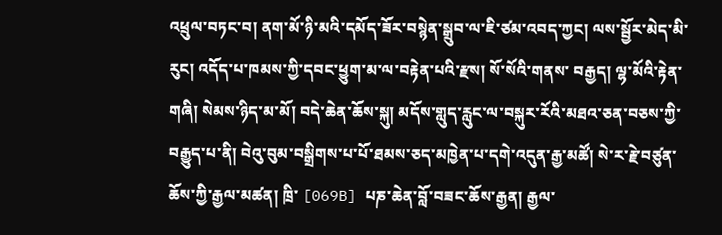འཕྲུལ་བཏང་བ། ནག་མོ་ཉི་མའི་དམོད་ཟོར་བསྙེན་སྒྲུབ་ལ་ཇི་ཙམ་འབད་ཀྱང། ལས་སྦྱོར་མེད་མི་རུང། འདོད་པ་ཁམས་ཀྱི་དབང་ཕྱུག་མ་ལ་བརྟེན་པའི་རྫས། སོ་སོའི་གནས་ བརྒྱད། ལྷ་མོའི་རྟེན་གཞི། སེམས་ཉིད་མ་མོ། བདེ་ཆེན་ཆོས་སྐུ། མདོས་གླུད་རླུང་ལ་བསྐུར་རོའི་མཐའ་ཅན་བཅས་ཀྱི་བརྒྱུད་པ་ནི། བེའུ་བུམ་བསྒྲིགས་པ་པོ་ཐམས་ཅད་མཁྱེན་པ་དགེ་འདུན་རྒྱ་མཚོ། སེ་ར་རྗེ་བཙུན་ཆོས་ཀྱི་རྒྱལ་མཚན། ཁྲི་ [069B] པཎ་ཆེན་བློ་བཟང་ཆོས་རྒྱན། རྒྱལ་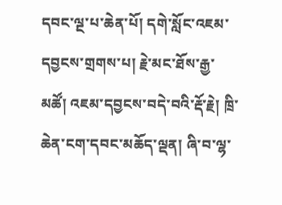དབང་ལྔ་པ་ཆེན་པོ། དགེ་སློང་འཇམ་དབྱངས་གྲགས་པ། རྗེ་མང་ཐོས་རྒྱ་མཚོ། འཇམ་དབྱངས་བདེ་བའི་རྡོ་རྗེ། ཁྲི་ཆེན་ངག་དབང་མཆོད་ལྡན། ཞི་བ་ལྷ་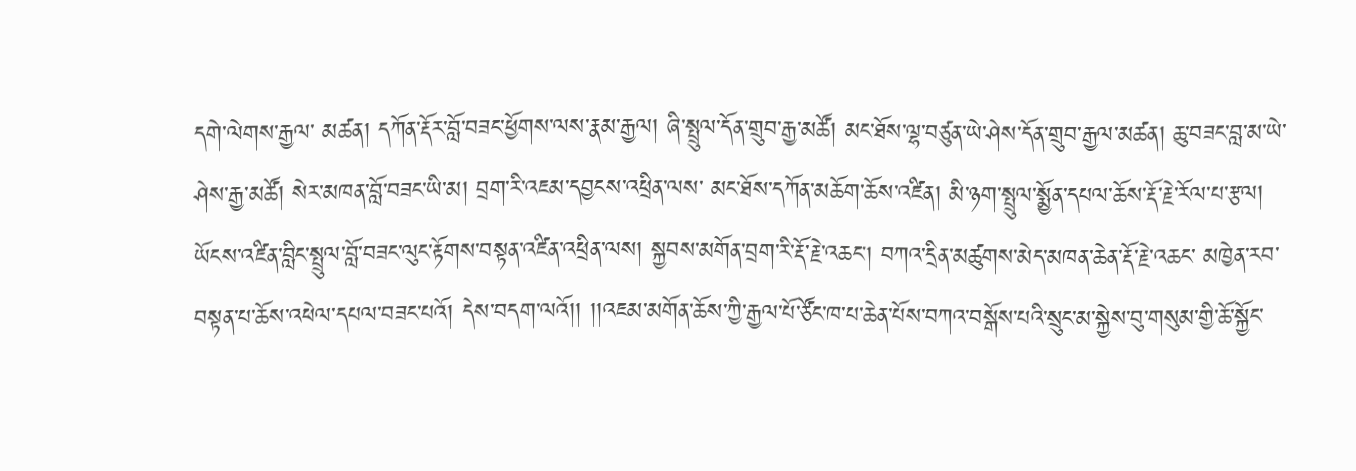དགེ་ལེགས་རྒྱལ་ མཚན། དཀོན་རྡོར་བློ་བཟང་ཕྱོགས་ལས་རྣམ་རྒྱལ། ཞི་སྤྲུལ་དོན་གྲུབ་རྒྱ་མཚོ། མང་ཐོས་ལྷ་བཙུན་ཡེ་ཤེས་དོན་གྲུབ་རྒྱལ་མཚན། ཆུ་བཟང་བླ་མ་ཡེ་ཤེས་རྒྱ་མཚོ། སེར་མཁན་བློ་བཟང་ཡི་མ། བྲག་རི་འཇམ་དབྱངས་འཕྲིན་ལས་ མང་ཐོས་དཀོན་མཆོག་ཆོས་འཛིན། མི་ཉག་སྤྲུལ་སྨྱོན་དཔལ་ཆོས་རྡོ་རྗེ་རོལ་པ་རྩལ། ཡོངས་འཛིན་བླིང་སྤྲུལ་བློ་བཟང་ལུང་རྟོགས་བསྟན་འཛིན་འཕྲིན་ལས། སྐྱབས་མགོན་བྲག་རི་རྡོ་རྗེ་འཆང། བཀའ་དྲིན་མཚུགས་མེད་མཁན་ཆེན་རྡོ་རྗེ་འཆང་ མཁྱེན་རབ་བསྟན་པ་ཆོས་འཕེལ་དཔལ་བཟང་པའོ། དེས་བདག་ལའོ།། །།འཇམ་མགོན་ཆོས་ཀྱི་རྒྱལ་པོ་ཙོང་ཁ་པ་ཆེན་པོས་བཀའ་བསྒོས་པའི་སྲུང་མ་སྐྱེས་བུ་གསུམ་གྱི་ཆོ་སྐྱོང་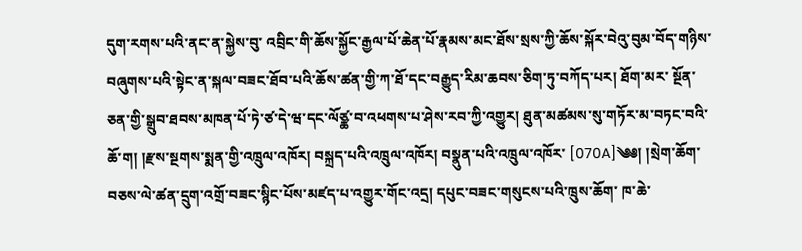དུག་རགས་པའི་ནང་ན་སྐྱེས་བུ་ འབྲིང་གི་ཆོས་སྐྱོང་རྒྱལ་པོ་ཆེན་པོ་རྣམས་མང་ཐོས་སྲས་ཀྱི་ཆོས་སྐོར་བེའུ་བུམ་བོད་གཉིས་བཞུགས་པའི་སྟེང་ན་སྐལ་བཟང་ཐོབ་པའི་ཆོས་ཚན་གྱི་ཀ་ཐོ་དང་བརྒྱུད་རིམ་ཆབས་ཅིག་ཏུ་བཀོད་པར། ཐོག་མར་ སྔོན་ཅན་གྱི་སྒྲུབ་ཐབས་མཁན་པོ་ཏེ་ཙ་དེ་ཝ་དང་ལོཙྪ་བ་འཕགས་པ་ཤེས་རབ་ཀྱི་འགྱུར། ཐུན་མཚམས་སུ་གཏོར་མ་བཏང་བའི་ཆོ་ག། །རྫས་སྔགས་སྨན་གྱི་འཁྲུལ་འཁོར། བསྐྲད་པའི་འཁྲུལ་འཁོར། བསྣུན་པའི་འཁྲུལ་འཁོར་ [070A]༄༅། །སྲེག་ཆོག་བཅས་ལེ་ཚན་དྲུག་འགྲོ་བཟང་སྙིང་པོས་མཛད་པ་འགྱུར་གོང་འདྲ། དཔུང་བཟང་གསུངས་པའི་ཁྲུས་ཆོག་ ཁ་ཆེ་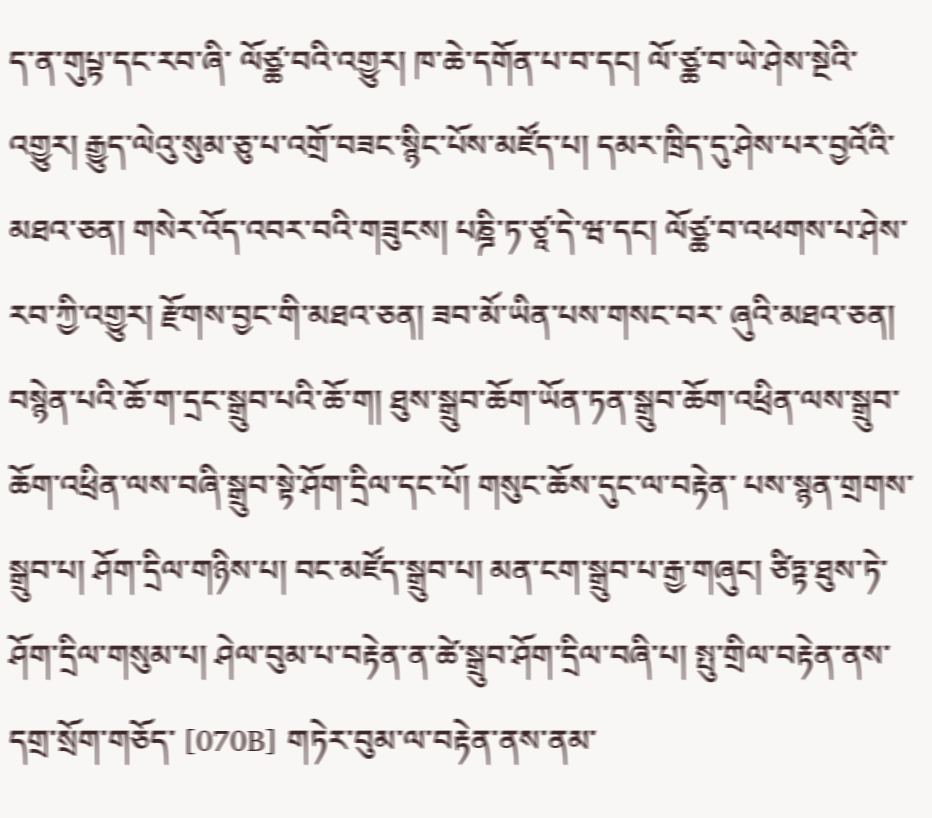ད་ན་གུཔྟ་དང་རབ་ཞི་ ལོཙྪ་བའི་འགྱུར། ཁ་ཆེ་དགོན་པ་བ་དང། ལོ་ཙྪ་བ་ཡེ་ཤེས་སྔེའི་འགྱུར། རྒྱུད་ལེའུ་སུམ་ཅུ་པ་འགྲོ་བཟང་སྙིང་པོས་མཛོད་པ། དམར་ཁྲིད་དུ་ཤེས་པར་བྱའོའི་མཐའ་ཅན། གསེར་འོད་འབར་བའི་གཟུངས། པཎྜི་ཏ་ཙཱ་དེ་ཝ་དང། ལོཙྪ་བ་འཕགས་པ་ཤེས་རབ་ཀྱི་འགྱུར། རྫོགས་བྱང་གི་མཐའ་ཅན། ཟབ་མོ་ཡིན་པས་གསང་བར་ ཞུའི་མཐའ་ཅན། བསྙེན་པའི་ཆོ་ག་དྲང་སྒྲུབ་པའི་ཆོ་ག། ཐུས་སྒྲུབ་ཆོག་ཡོན་ཏན་སྒྲུབ་ཆོག་འཕྲིན་ལས་སྒྲུབ་ཆོག་འཕྲིན་ལས་བཞི་སྒྲུབ་སྟེ་ཤོག་དྲིལ་དང་པོ། གསུང་ཆོས་དུང་ལ་བརྟེན་ པས་སྙན་གྲགས་སྒྲུབ་པ། ཤོག་དྲིལ་གཉིས་པ། བང་མཛོད་སྒྲུབ་པ། མན་ངག་སྒྲུབ་པ་རྒྱ་གཞུང། ཙིཏྟ་ཐུས་ཏེ་ཤོག་དྲིལ་གསུམ་པ། ཤེལ་བུམ་པ་བརྟེན་ན་ཚེ་སྒྲུབ་ཤོག་དྲིལ་བཞི་པ། སྤུ་གྲིལ་བརྟེན་ནས་དགྲ་སྲོག་གཅོད་ [070B] གཏེར་བུམ་ལ་བརྟེན་ནས་ནམ་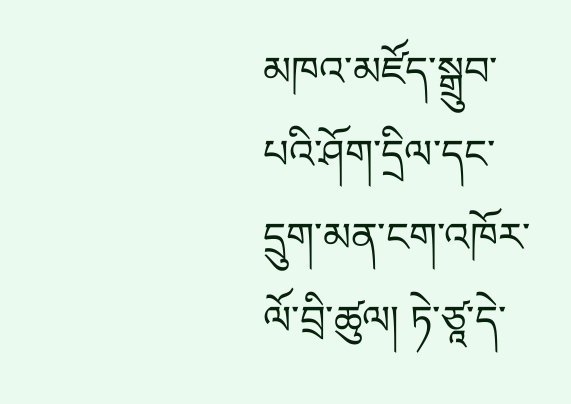མཁའ་མཛོད་སྒྲུབ་པའི་ཤོག་དྲིལ་དང་དྲུག་མན་ངག་འཁོར་ལོ་བྲི་ཚུལ། ཏེ་ཙཱ་དེ་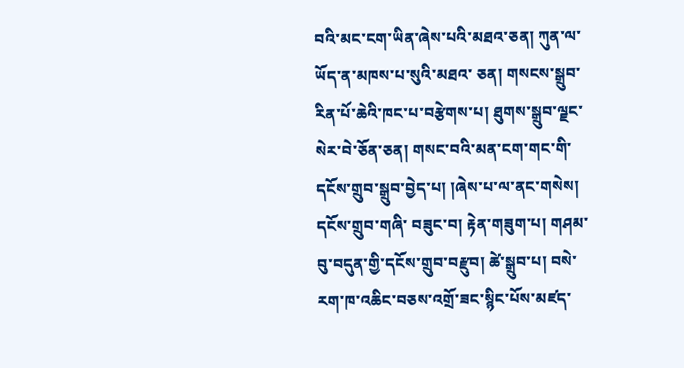བའི་མང་ངག་ཡིན་ཞེས་པའི་མཐའ་ཅན། ཀུན་ལ་ཡོད་ན་མཁས་པ་སུའི་མཐའ་ ཅན། གསངས་སྒྲུབ་རིན་པོ་ཆེའི་ཁང་པ་བརྩེགས་པ། ཐུགས་སྒྲུབ་ལྗང་སེར་བེ་ཅོན་ཅན། གསང་བའི་མན་ངག་གང་གི་དངོས་གྲུབ་སྒྲུབ་བྱེད་པ། །ཞེས་པ་ལ་ནང་གསེས། དངོས་གྲུབ་གཞི་ བཟུང་བ། རྟེན་གཟུག་པ། གཤམ་བུ་བདུན་གྱི་དངོས་གྲུབ་བརྫུབ། ཚེ་སྒྲུབ་པ། བསེ་རག་ཁ་འཆིང་བཅས་འགྲོ་ཟང་སྙིང་པོས་མཛད་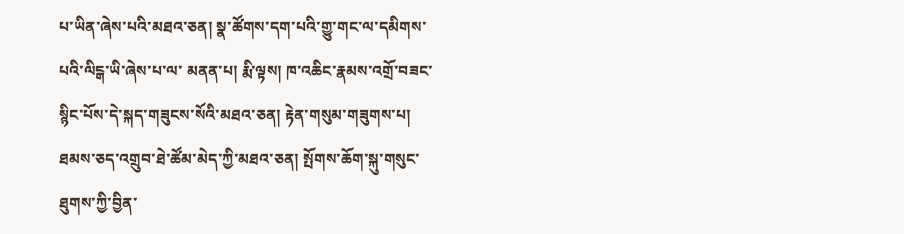པ་ཡིན་ཞེས་པའི་མཐའ་ཅན། སྣ་ཚོགས་དག་པའི་གྱུ་གང་ལ་དམིགས་པའི་ལིངྒ་ཡི་ཞེས་པ་ལ་ མནན་པ། རྨི་ལྟས། ཁ་འཆིང་རྣམས་འགྲོ་བཟང་སྙིང་པོས་དེ་སྐད་གཟུངས་སོའི་མཐའ་ཅན། རྟེན་གསུམ་གཟུགས་པ། ཐམས་ཅད་འགྲུབ་ཐེ་ཚོམ་མེད་ཀྱི་མཐའ་ཅན། སྤོགས་ཆོག་སྐུ་གསུང་ཐུགས་ཀྱི་བྱིན་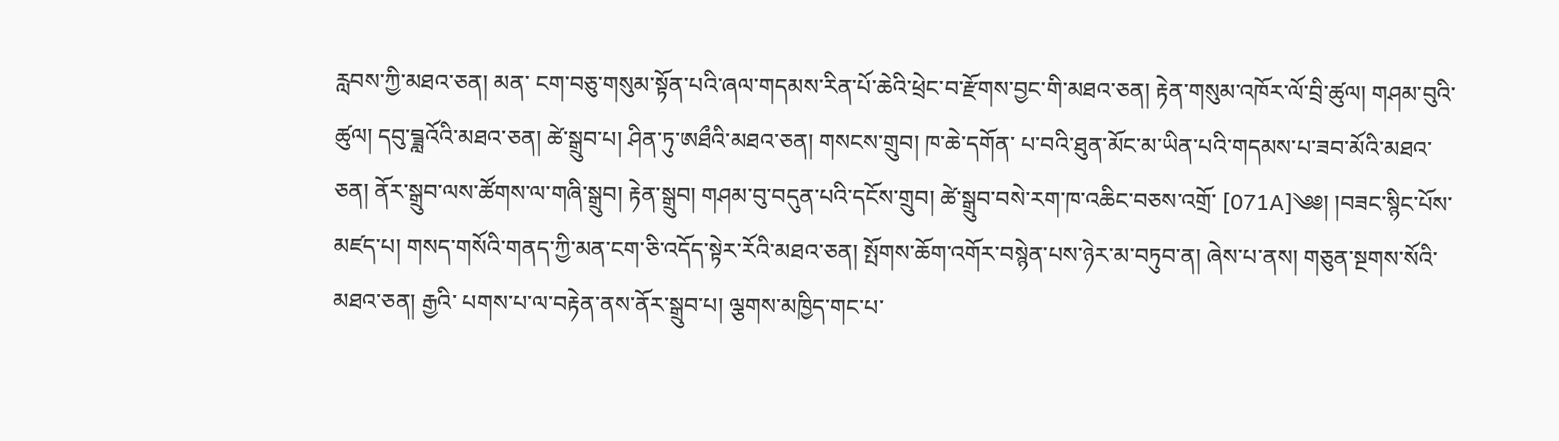རླབས་ཀྱི་མཐའ་ཅན། མན་ ངག་བཅུ་གསུམ་སྟོན་པའི་ཞལ་གདམས་རིན་པོ་ཆེའི་ཕྲེང་བ་རྫོགས་བྱང་གི་མཐའ་ཅན། རྟེན་གསུམ་འཁོར་ལོ་བྲི་ཚུལ། གཤམ་བུའི་ཚུལ། དབུ་བྯླའོའི་མཐའ་ཅན། ཚེ་སྒྲུབ་པ། ཤིན་ཏུ་ཨཐྀའི་མཐའ་ཅན། གསངས་གྲུབ། ཁ་ཆེ་དགོན་ པ་བའི་ཐུན་མོང་མ་ཡིན་པའི་གདམས་པ་ཟབ་མོའི་མཐའ་ཅན། ནོར་སྒྲུབ་ལས་ཚོགས་ལ་གཞི་སྒྲུབ། རྟེན་སྒྲུབ། གཤམ་བུ་བདུན་པའི་དངོས་གྲུབ། ཚེ་སྒྲུབ་བསེ་རག་ཁ་འཆིང་བཅས་འགྲོ་ [071A]༄༅། །བཟང་སྙིང་པོས་མཛད་པ། གསད་གསོའི་གནད་ཀྱི་མན་ངག་ཅི་འདོད་སྟེར་རོའི་མཐའ་ཅན། སྤོགས་ཆོག་འགོར་བསྙེན་པས་ཉེར་མ་བཏུབ་ན། ཞེས་པ་ནས། གཅུན་སྔགས་སོའི་མཐའ་ཅན། རྒྱའི་ པགས་པ་ལ་བརྟེན་ནས་ནོར་སྒྲུབ་པ། ལྕགས་མཁྱིད་གང་པ་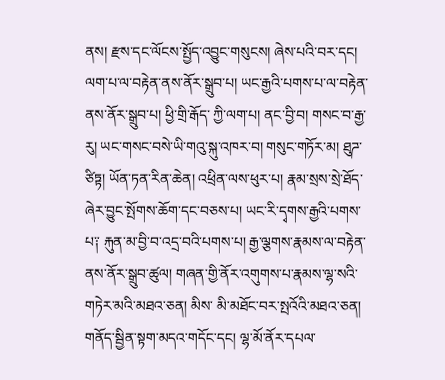ནས། རྫས་དང་ལོངས་སྤྱོད་འབྱུང་གསུངས། ཞེས་པའི་བར་དང། ལག་པ་ལ་བརྟེན་ནས་ནོར་སྒྲུབ་པ། ཡང་རྒྱའི་པགས་པ་ལ་བརྟེན་ནས་ནོར་སྒྲུབ་པ། ཕྱི་གྲི་རྒོད་ ཀྱི་ལག་པ། ནང་བྱི་བ། གསང་བ་རྒྱ་རུ། ཡང་གསང་བསེ་ཡི་གའུ་སྐུ་འཁར་བ། གསུང་གཏོར་མ། ཐུཌ་ཙིཏྟ། ཡོན་ཏན་རིན་ཆེན། འཕྲིན་ལས་ཕུར་པ། རྣམ་སྲས་སྲེ་ཐོད་ཞེར་བྱུང་སྤོགས་ཆོག་དང་བཅས་པ། ཡང་རི་དྭགས་རྒྱའི་པགས་ པ༑ རྐུན་མ་བྱི་བ་འདྲ་བའི་པགས་པ། རྒྱ་ལྕགས་རྣམས་ལ་བརྟེན་ནས་ནོར་སྒྲུབ་ཚུལ། གཞན་གྱི་ནོར་འགུགས་པ་རྣམས་ལྷ་སའི་གཏེར་མའི་མཐའ་ཅན། མིས་ མི་མཐོང་བར་སྤའོའི་མཐའ་ཅན། གནོད་སྦྱིན་སྟག་མདའ་གདོང་དང། ལྷ་མོ་ནོར་དཔལ་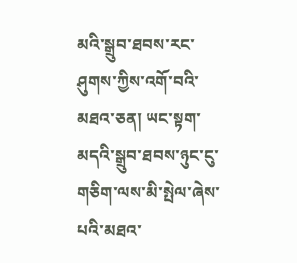མའི་སྒྲུབ་ཐབས་རང་ཤུགས་ཀྱིས་འགོ་བའི་མཐའ་ཅན། ཡང་སྟག་མདའི་སྒྲུབ་ཐབས་ཉུང་ངུ་གཅིག་ལས་མི་སྤེལ་ཞེས་པའི་མཐའ་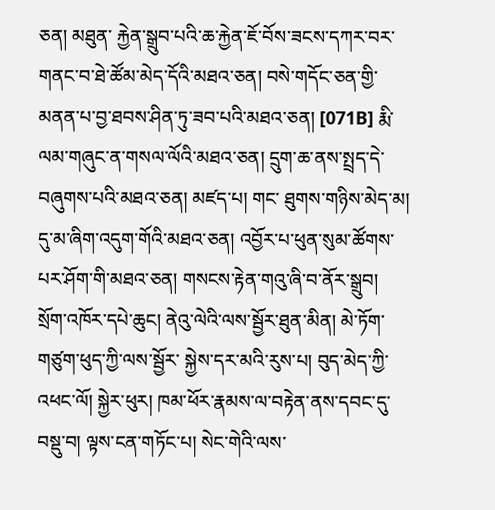ཅན། མཐུན་ རྐྱེན་སྒྲུབ་པའི་ཆ་རྐྱེན་ཇོ་བོས་ཟངས་དཀར་བར་གནང་བ་ཐེ་ཚོམ་མེད་དོའི་མཐའ་ཅན། བསེ་གདོང་ཅན་གྱི་མནན་པ་བྱ་ཐབས་ཤིན་ཏུ་ཟབ་པའི་མཐའ་ཅན། [071B] རྨི་ལམ་གཞུང་ན་གསལ་ལོའི་མཐའ་ཅན། དྲུག་ཆ་ནས་སྤྲད་དེ་བཞུགས་པའི་མཐའ་ཅན། མཛད་པ། གང་ ཐུགས་གཉིས་མེད་མ། དུ་མ་ཞིག་འདུག་གོའི་མཐའ་ཅན། འབྱོར་པ་ཕུན་སུམ་ཚོགས་པར་ཤོག་གི་མཐའ་ཅན། གསངས་རྟེན་གའུ་ཞི་བ་ནོར་སྒྲུབ། སྲོག་འཁོར་དཔེ་ཆུང། ནེའུ་ལེའི་ལས་སྦྱོར་ཐུན་མིན། མེ་ཏོག་གཙུག་ཕུད་ཀྱི་ལས་སྦྱོར་ སྐྱེས་དར་མའི་རུས་པ། བུད་མེད་ཀྱི་འཕང་ལོ། སྐྱེར་ཕུར། ཁམ་ཕོར་རྣམས་ལ་བརྟེན་ནས་དབང་དུ་བསྡུ་བ། ལྟས་ངན་གཏོང་པ། སེང་གེའི་ལས་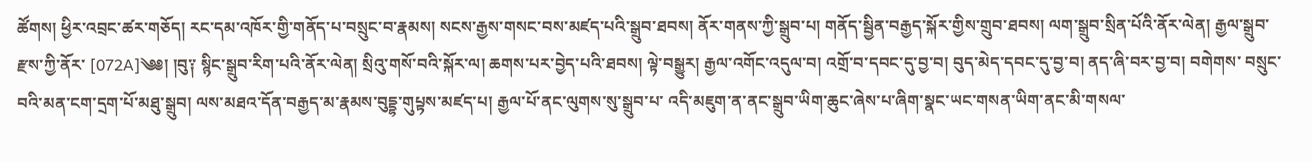ཚོགས། ཕྱིར་འབྲང་ཚར་གཅོད། རང་དམ་འཁོར་གྱི་གནོད་པ་བསྲུང་བ་རྣམས། སངས་རྒྱས་གསང་བས་མཛད་པའི་སྒྲུབ་ཐབས། ནོར་གནས་ཀྱི་སྒྲུབ་པ། གནོད་སྦྱིན་བརྒྱད་སྐོར་གྱིས་གྲུབ་ཐབས། ལག་སྒྲུབ་སྲིན་པོའི་ནོར་ལེན། རྒྱལ་སྒྲུབ་རྫས་ཀྱི་ནོར་ [072A]༄༅། །བུ༑ སྙིང་སྒྲུབ་རིག་པའི་ནོར་ལེན། སྲིའུ་གསོ་བའི་སྐོར་ལ། ཆགས་པར་བྱེད་པའི་ཐབས། ལྟེ་བསྒྱུར། རྒྱལ་འགོང་འདུལ་བ། འགྲོ་བ་དབང་དུ་བྱ་བ། བུད་མེད་དབང་དུ་བྱ་བ། ནད་ཞི་བར་བྱ་བ། བགེགས་ བསྲུང་བའི་མན་ངག་དྲག་པོ་མཐུ་སྒྲུབ། ལས་མཐའ་དོན་བརྒྱད་མ་རྣམས་བུདྡྷ་གུཔྟས་མཛད་པ། རྒྱལ་པོ་ནང་ལུགས་སུ་སྒྲུབ་པ་ འདི་མཇུག་ན་ནང་སྒྲུབ་ཡིག་ཆུང་ཞེས་པ་ཞིག་སྣང་ཡང་གསན་ཡིག་ནང་མི་གསལ་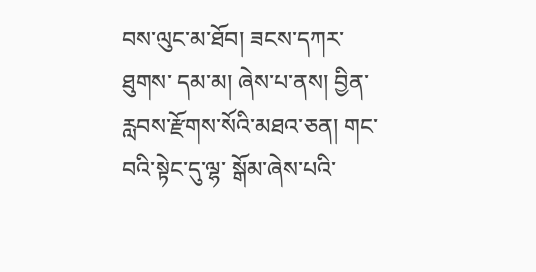བས་ལུང་མ་ཐོབ། ཟངས་དཀར་ཐུགས་ དམ་མ། ཞེས་པ་ནས། བྱིན་རླབས་རྫོགས་སོའི་མཐའ་ཅན། གང་བའི་སྟེང་དུ་ལྷ་ སྒོམ་ཞེས་པའི་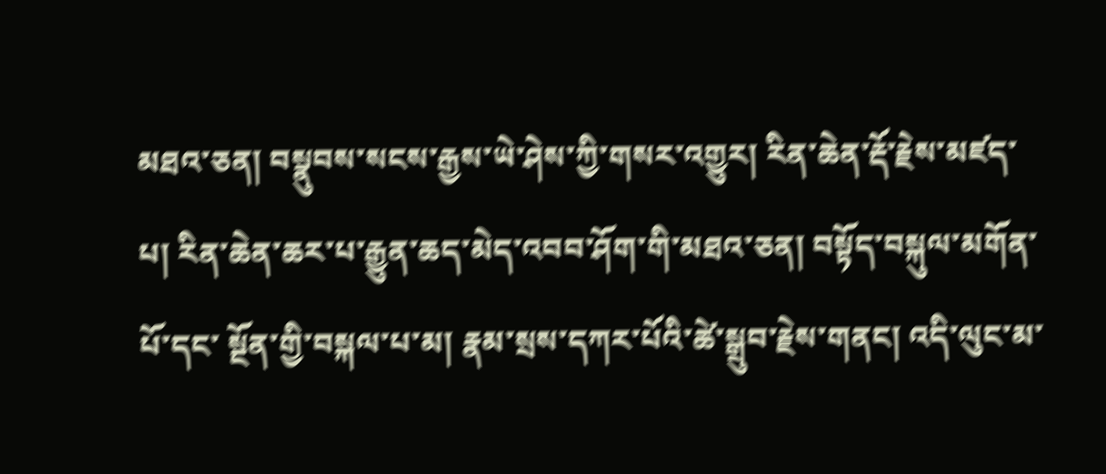མཐའ་ཅན། བསྣུབས་སངས་རྒྱས་ཡེ་ཤེས་ཀྱི་གསར་འགྱུར། རིན་ཆེན་རྡོ་རྗེས་མཛད་པ། རིན་ཆེན་ཆར་པ་རྒྱུན་ཆད་མེད་འབབ་ཤོག་གི་མཐའ་ཅན། བསྟོད་བསྐུལ་མགོན་པོ་དང་ སྔོན་གྱི་བསྐལ་པ་མ། རྣམ་སྲས་དཀར་པོའི་ཚེ་སྒྲུབ་རྗེས་གནང། འདི་ལུང་མ་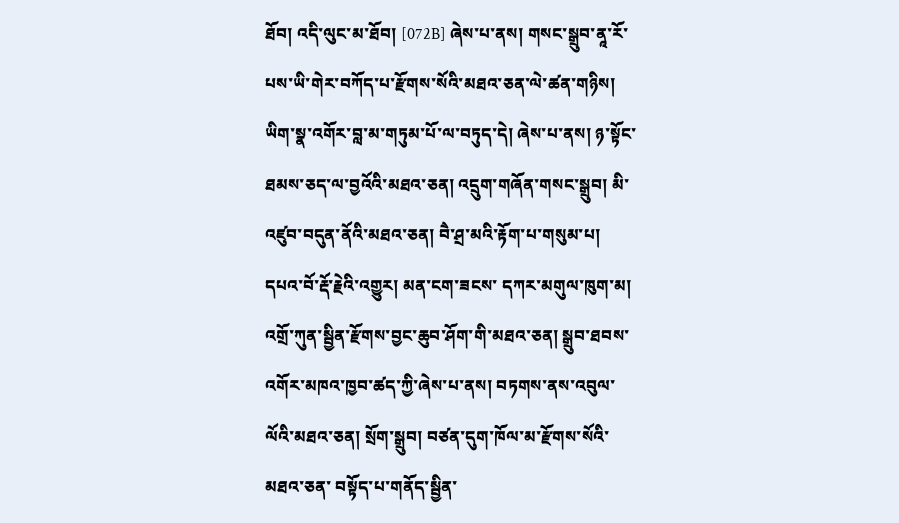ཐོབ། འདི་ལུང་མ་ཐོབ། [072B] ཞེས་པ་ནས། གསང་སྒྲུབ་ནཱ་རོ་པས་ཡི་གེར་བཀོད་པ་རྫོགས་སོའི་མཐའ་ཅན་ལེ་ཚན་གཉིས། ཡིག་སྣ་འགོར་བླ་མ་གཏུམ་པོ་ལ་བཏུད་དེ། ཞེས་པ་ནས། ཉ་སྟོང་ཐམས་ཅད་ལ་བྱའོའི་མཐའ་ཅན། འདྲུག་གཞོན་གསང་སྒྲུབ། མི་འཛུབ་བདུན་ནོའི་མཐའ་ཅན། བཻ་ཤྲ་མའི་རྟོག་པ་གསུམ་པ། དཔའ་བོ་རྡོ་རྗེའི་འགྱུར། མན་ངག་ཟངས་ དཀར་མགུལ་ཁུག་མ། འགྲོ་ཀུན་སྦྱིན་རྫོགས་བྱང་ཆུབ་ཤོག་གི་མཐའ་ཅན། སྒྲུབ་ཐབས་འགོར་མཁའ་ཁྱབ་ཚད་ཀྱི་ཞེས་པ་ནས། བཏགས་ནས་འབུལ་ལོའི་མཐའ་ཅན། སྲོག་སྒྲུབ། བཙན་དུག་ཁོལ་མ་རྫོགས་སོའི་མཐའ་ཅན་ བསྟོད་པ་གནོད་སྦྱིན་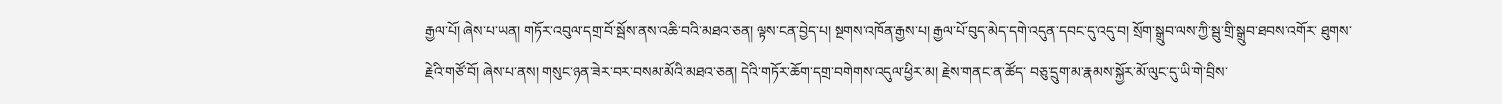རྒྱལ་པོ། ཞེས་པ་ཡན། གཏོར་འབུལ་དགྲ་བོ་སྦོས་ནས་འཆི་བའི་མཐའ་ཅན། ལྟས་ངན་བྱེད་པ། སྔགས་འཁོན་རྒྱས་པ། རྒྱལ་པོ་བུད་མེད་དགེ་འདུན་དབང་དུ་འདུ་བ། སྲོག་སྒྲུབ་ལས་ཀྱི་སྦུ་གྲི་སྒྲུབ་ཐབས་འགོར་ ཐུགས་རྗེའི་གཙོ་བོ། ཞེས་པ་ནས། གསུང་ཉན་ཟེར་བར་བསམ་མོའི་མཐའ་ཅན། དེའི་གཏོར་ཆོག་དགྲ་བགེགས་འདུལ་ཕྱིར་མ། རྗེས་གནང་ན་ཚོད་ བཅུ་དྲུག་མ་རྣམས་སྐྱོར་མོ་ལུང་དུ་ཡི་གེ་བྲིས་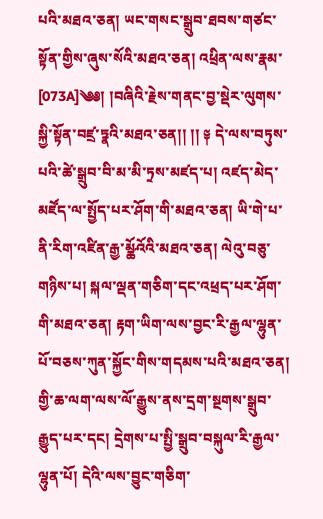པའི་མཐའ་ཅན། ཡང་གསང་སྒྲུབ་ཐབས་གཙང་སྟོན་གྱིས་ཞུས་སོའི་མཐའ་ཅན། འཕྲིན་ལས་རྣམ་ [073A]༄༅། །བཞིའི་རྗེས་གནང་བྱ་སྡེར་ལུགས་སྐྱི་སྟོན་བཛྲ་ཏྣའི་མཐའ་ཅན།། །། ༈ དེ་ལས་བཏུས་ པའི་ཚེ་སྒྲུབ་བི་མ་མི་ཏྲས་མཛད་པ། འཛད་མེད་མཛོད་ལ་སྤྱོད་པར་ཤོག་གི་མཐའ་ཅན། ཡི་གེ་པ་ནི་རིག་འཛིན་རྒྱ་མྪོའོའི་མཐའ་ཅན། ལེའུ་བཅུ་གཉིས་པ། སྐལ་ལྡན་གཅིག་དང་འཕྲད་པར་ཤོག་གི་མཐའ་ཅན། རྟག་ཡིག་ལས་བྱང་རི་རྒྱལ་ལྷུན་པོ་བཅས་ཀུན་སྐྱོང་གིས་གདམས་པའི་མཐའ་ཅན། གྱི་ཆ་ལག་ལས་ལོ་རྒྱུས་ནས་དྲག་སྔགས་སྒྲུབ་རྒྱུད་པར་དང། དྲེགས་པ་སྤྱི་སྒྲུབ་བསྐུལ་རི་རྒྱལ་ལྷུན་པོ། དེའི་ལས་བྱུང་གཅིག་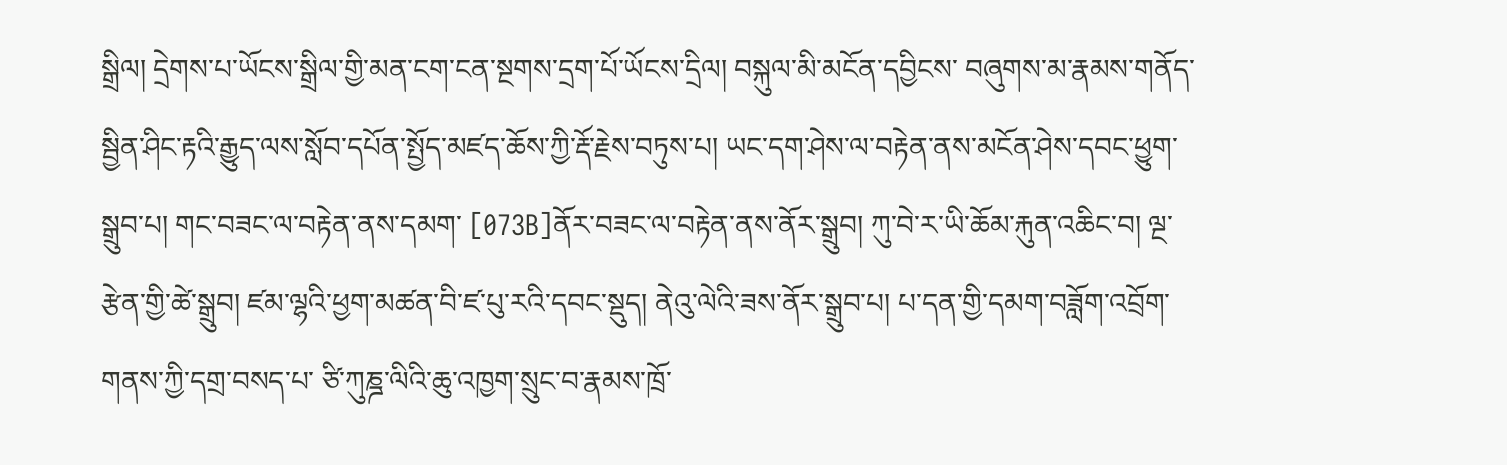སྒྲིལ། དྲེགས་པ་ཡོངས་སྒྲིལ་གྱི་མན་ངག་ངན་སྔགས་དྲག་པོ་ཡོངས་དྲིལ། བསྐུལ་མི་མངོན་དབྱིངས་ བཞུགས་མ་རྣམས་གནོད་སྦྱིན་ཤིང་རྟའི་རྒྱུད་ལས་སློབ་དཔོན་སྤྱོད་མཛད་ཆོས་ཀྱི་རྡོ་རྗེས་བཏུས་པ། ཡང་དག་ཤེས་ལ་བརྟེན་ནས་མངོན་ཤེས་དབང་ཕྱུག་སྒྲུབ་པ། གང་བཟང་ལ་བརྟེན་ནས་དམག་ [073B]ནོར་བཟང་ལ་བརྟེན་ནས་ནོར་སྒྲུབ། ཀུ་བེ་ར་ཡི་ཆོམ་རྐུན་འཆིང་བ། ལྔ་རྩེན་གྱི་ཚེ་སྒྲུབ། ཛམ་ལྷའི་ཕྱག་མཚན་བི་ཛ་པུ་རའི་དབང་སྡུད། ནེའུ་ལེའི་ཟས་ནོར་སྒྲུབ་པ། པ་དན་གྱི་དམག་བཟློག་འབྲོག་གནས་ཀྱི་དགྲ་བསད་པ་ ཙི་ཀུཎྜ་ལིའི་ཆུ་འཁྱག་སྲུང་བ་རྣམས་ཁྲོ་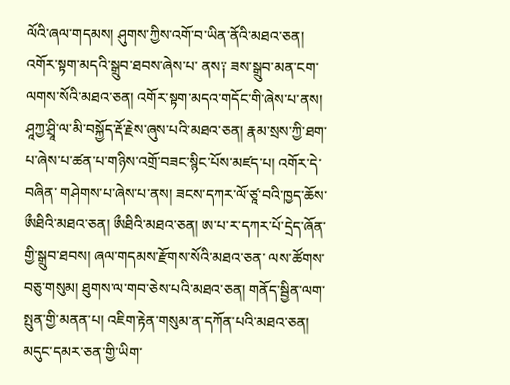ལོའི་ཞལ་གདམས། ཤུགས་ཀྱིས་འགོ་བ་ཡིན་ནོའི་མཐའ་ཅན། འགོར་སྟག་མདའི་སྒྲུབ་ཐབས་ཞེས་པ་ ནས༑ ཟས་སྒྲུབ་མན་ངག་ལགས་སོའི་མཐའ་ཅན། འགོར་སྟག་མདའ་གདོང་གི་ཞེས་པ་ནས། ཤཱཀྱ་ཤྲཱི་ལ་མི་བསྐྱོད་རྡོ་རྗེས་ཞུས་པའི་མཐའ་ཅན། རྣམ་སྲས་ཀྱི་ཐག་པ་ཞེས་པ་ཚན་པ་གཉིས་འགྲོ་བཟང་སྙིང་པོས་མཛད་པ། འགོར་དེ་བཞིན་ གཤེགས་པ་ཞེས་པ་ནས། ཟངས་དཀར་ལོ་ཙཱ་བའི་ཁྱད་ཆོས་ཨྀཐིའི་མཐའ་ཅན། ཨྀཐིའི་མཐའ་ཅན། ཨ་པ་ར་དཀར་པོ་དྲེད་ཞོན་གྱི་སྒྲུབ་ཐབས། ཞལ་གདམས་རྫོགས་སོའི་མཐའ་ཅན་ ལས་ཚོགས་བཅུ་གསུམ། ཐུགས་ལ་གབ་ཅེས་པའི་མཐའ་ཅན། གནོད་སྦྱིན་ལག་སྤུན་གྱི་མནན་པ། འཇིག་རྟེན་གསུམ་ན་དཀོན་པའི་མཐའ་ཅན། མདུང་དམར་ཅན་གྱི་ཡིག་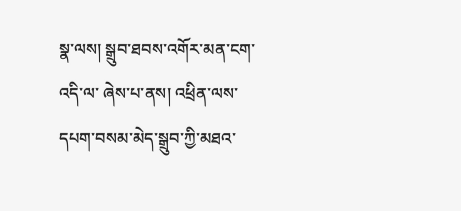སྣ་ལས། སྒྲུབ་ཐབས་འགོར་མན་ངག་འདི་ལ་ ཞེས་པ་ནས། འཕྲིན་ལས་དཔག་བསམ་མེད་སྒྲུབ་ཀྱི་མཐའ་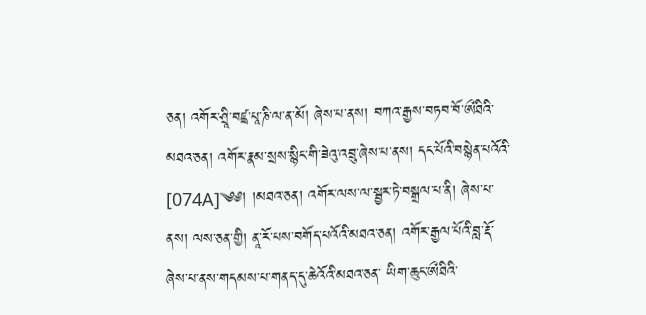ཅན། འགོར་ཤྲཱི་བཛྲ་པཱ་ཎི་ལ་ན་མོ། ཞེས་པ་ནས། བཀའ་རྒྱས་བཏབ་བོ་ཨྀཐིའི་མཐའ་ཅན། འགོར་རྣམ་སྲས་སྙིང་གི་ཟེའུ་འབྲུ་ཞེས་པ་ནས། དང་པོའི་བསྙེན་པའོའི་ [074A]༄༅། །མཐའ་ཅན། འགོར་ལས་ལ་སྦྱར་ཏེ་བསྒྲལ་པ་ནི། ཞེས་པ་ནས། ལས་ཅན་གྱི། ནཱ་རོ་པས་བགོད་པའོའི་མཐའ་ཅན། འགོར་རྒྱལ་པོའི་བླ་རྡོ་ཞེས་པ་ནས་གདམས་པ་གནད་དུ་ཆེའོའི་མཐའ་ཅན་ ཡིག་ཆུང་ཨྀཐིའི་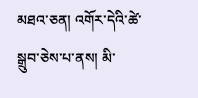མཐའ་ཅན། འགོར་དེའི་ཚེ་སྒྲུབ་ཅེས་པ་ནས། མི་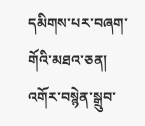དམིགས་པར་བཞག་གོའི་མཐའ་ཅན། འགོར་བསྙེན་སྒྲུབ་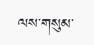ལས་གསུམ་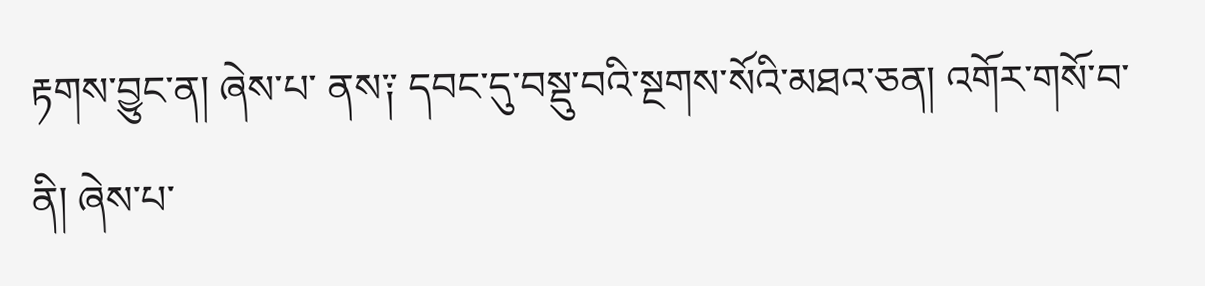རྟགས་བྱུང་ན། ཞེས་པ་ ནས༑ དབང་དུ་བསྡུ་བའི་སྔགས་སོའི་མཐའ་ཅན། འགོར་གསོ་བ་ནི། ཞེས་པ་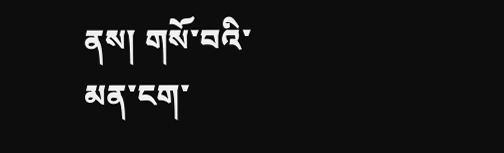ནས། གསོ་བའི་མན་ངག་